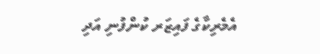އެމެރިކާގެ ފައިޒަރ ކުންފުނި އަދި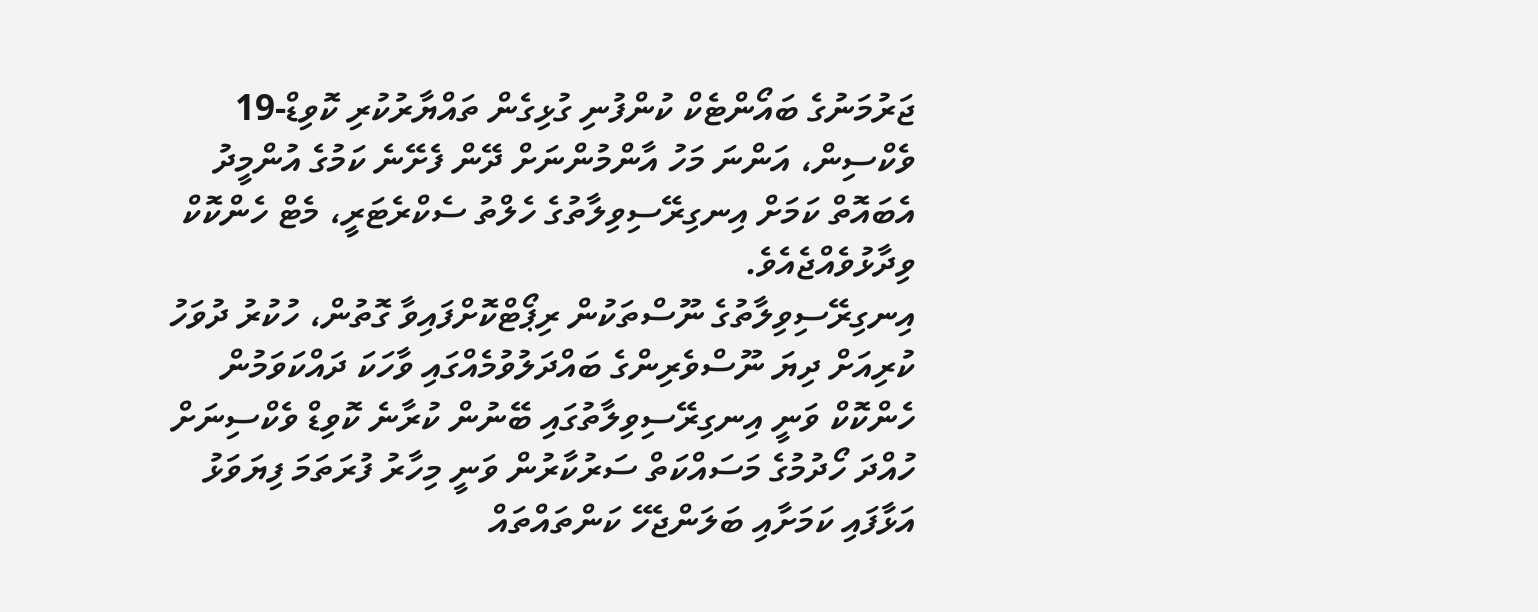ޖަރުމަނުގެ ބައޯންޓެކް ކުންފުނި ގުޅިގެން ތައްޔާރުކުރި ކޮވިޑް-19 ވެކްސިން، އަންނަ މަހު އާންމުންނަށް ދޭން ފެށޭނެ ކަމުގެ އުންމީދު އެބައޮތް ކަމަށް އިނގިރޭސިވިލާތުގެ ހެލްތު ސެކްރެޓަރީ، މެޓް ހެންކޮކް ވިދާޅުވެއްޖެއެވެ.
އިނގިރޭސިވިލާތުގެ ނޫސްތަކުން ރިޕޯޓްކޮށްފައިވާ ގޮތުން، ހުކުރު ދުވަހު ކުރިއަށް ދިޔަ ނޫސްވެރިންގެ ބައްދަލުވުމެއްގައި ވާހަކަ ދައްކަވަމުން ހެންކޮކް ވަނީ އިނގިރޭސިވިލާތުގައި ބޭނުން ކުރާނެ ކޮވިޑް ވެކްސިނަށް ހުއްދަ ހޯދުމުގެ މަސައްކަތް ސަރުކާރުން ވަނީ މިހާރު ފުރަތަމަ ފިޔަވަޅު އަޅާފައި ކަމަށާއި ބަލަންޖެހޭ ކަންތައްތައް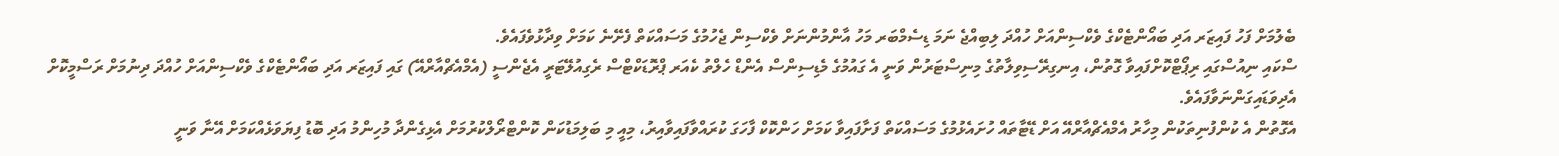ބެލުމަށް ފަހު ފައިޒަރ އަދި ބައޯންޓެކްގެ ވެކްސިންއަށް ހުއްދަ ލިބިއްޖެ ނަމަ ޑިސެމްބަރ މަހު އާންމުންނަށް ވެކްސިން ޖެހުމުގެ މަސައްކަތް ފެށޭނެ ކަމަށް ވިދާޅުވެފައެވެ.
ސްކައި ނިއުސްގައި ރިޕޯޓްކޮށްފައިވާ ގޮތުން، އިނގިރޭސިވިލާތުގެ މިނިސްޓަރުން ވަނީ އެ ގައުމުގެ މެޑިސިންސް އެންޑް ހެލްތު ކެއަރ ޕްރޮޑަކްޓްސް ރެގިއުލޭޓަރީ އެޖެންސީ (އެމްއެޗްއާރްއޭ) ގައި ފައިޒަރ އަދި ބައޯންޓެކްގެ ވެކްސިންއަށް ހުއްދަ ދިނުމަށް ރަސްމީކޮށް އެދިވަޑައިގަންނަވާފައެވެ.
އެގޮތުން އެ ކުންފުނިތަކުން މިހާރު އެމްއެޗްއާރްއޭ އަށް ޑޭޓާތައް ހުށައެޅުމުގެ މަސައްކަތް ފަށާފައިވާ ކަމަށް ހަންކޮކް ފާހަގަ ކުރައްވާފައިވާއިރު، މިއީ މި ބަލިމަޑުކަން ކޮންޓްރޯލްކުރުމަށް އެޅިގެންދާ މުހިންމު އަދި ބޮޑު ފިޔަވަޅެއްކަމަށް އޭނާ ވަނީ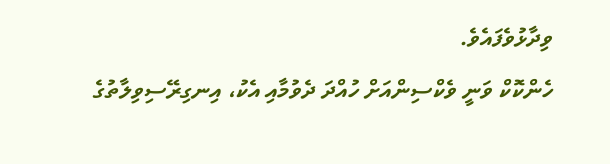ވިދާޅުވެފައެވެ.
ހެންކޮކް ވަނީ ވެކްސިންއަށް ހުއްދަ ދެވުމާއި އެކު، އިނގިރޭސިވިލާތުގެ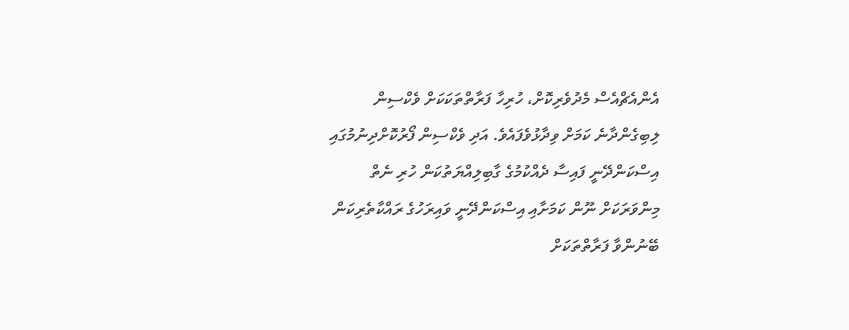އެންއެޗްއެސް މެދުވެރިކޮށް، ހުރިހާ ފަރާތްތަކަކަށް ވެކްސިން ލިބިގެންދާނެ ކަމަށް ވިދާޅުވެފައެވެ. އަދި ވެކްސިން ފޯރުކޮށްދިނުމުގައި އިސްކަންދޭނީ ފައިސާ ދެއްކުމުގެ ގާބިލިއްޔަތުކަން ހުރި ނެތް މިންވަރަކަށް ނޫން ކަމަށާއި އިސްކަންދޭނީ ވައިރަހުގެ ރައްކާތެރިކަން ބޭނުންވާ ފަރާތްތަކަށް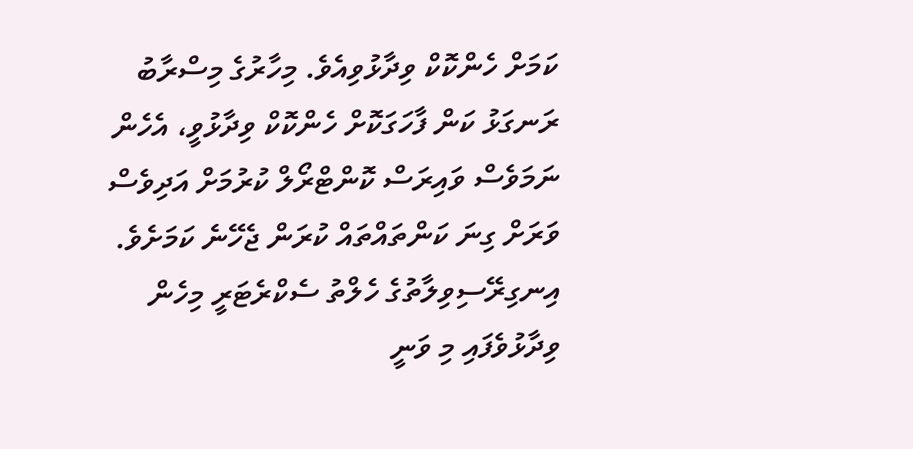ކަމަށް ހެންކޮކް ވިދާޅުވިއެވެ. މިހާރުގެ މިސްރާބު ރަނގަޅު ކަން ފާހަގަކޮށް ހެންކޮކް ވިދާޅުވީ، އެހެން ނަމަވެސް ވައިރަސް ކޮންޓްރޯލް ކުރުމަށް އަދިވެސް ވަރަށް ގިނަ ކަންތައްތައް ކުރަން ޖެހޭނެ ކަމަށެވެ.
އިނގިރޭސިވިލާތުގެ ހެލްތު ސެކްރެޓަރީ މިހެން ވިދާޅުވެފައި މި ވަނީ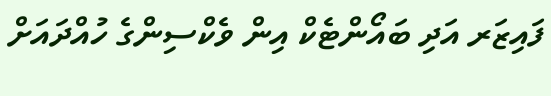ފައިޒަރ އަދި ބައޯންޓެކް އިން ވެކްސިންގެ ހުއްދައަށް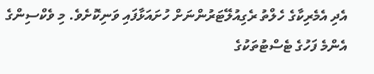އެދި އެމެރިކާގެ ހެލްތު ރެގިއުލޭޓަރުންނަށް ހުށައަޅާފައި ވަނިކޮށެވެ. މި ވެކްސިންގެ އެންމެ ފަހުގެ ޓެސްޓުތަކުގެ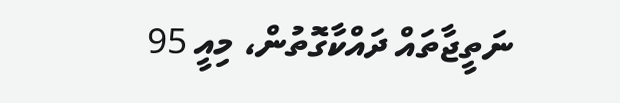ނަތީޖާތައް ދައްކާގޮތުން، މިއީ 95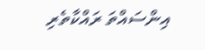އިންސައްތަ ރައްކާތެރި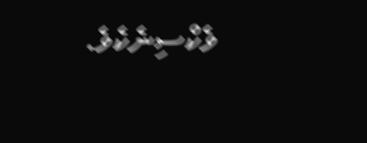ވެކްސިނެކެވެ.